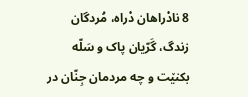8 نادْراهان دْراه، مُردگان زندگ، گَرّیان پاک و سَلّه بکنێت و چه مردمان جِنّان در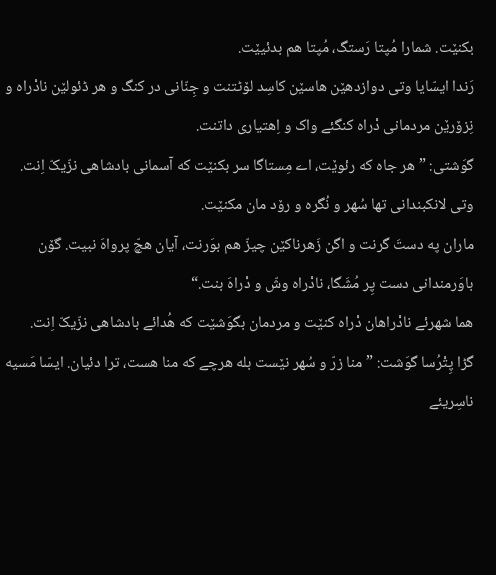بکنێت. شمارا مُپتا رَستگ، مُپتا هم بدئیێت.
رَندا ایسّایا وتی دوازدهێن هاسێن کاسِد لۆٹتنت و جِنّانی در کنگ و هر ڈئولێن نادْراه و نِزۆرێن مردمانی دْراه کنگئے واک و اِهتیاری داتنت.
گوَشتی: ”هر جاه که رئوێت، اے مِستاگا سر بکنێت که آسمانی بادشاهی نزّیکّ اِنت.
وتی لانکبندانی تها سُهر و نُگره و رۆد مان مکنێت.
ماران په دستَ گرنت و اگن زَهرناکێن چیزّ هم بوَرنت، آیان هچّ پرواهَ نبیت. گۆن باوَرمندانی دست پِر مُشَگا، نادْراه وشّ و دْراهَ بنت.“
هما شهرئے نادْراهان دْراه کنێت و مردمان بگوَشێت که هُدائے بادشاهی نزّیکّ اِنت.
گڑا پِتْرُسا گوَشت: ”منا زرّ و سُهر نێست بله هرچے که منا هست، ترا دئیان. ایسّا مَسیه ناسِریئے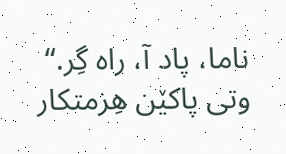ناما، پاد آ، راه گِر.“
وتی پاکێن هِزمتکار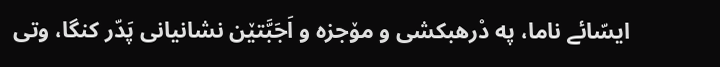ایسّائے ناما، په دْرهبکشی و مۆجزه و اَجَبَّتێن نشانیانی پَدّر کنگا، وتی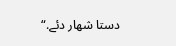دستا شهار دئے.“